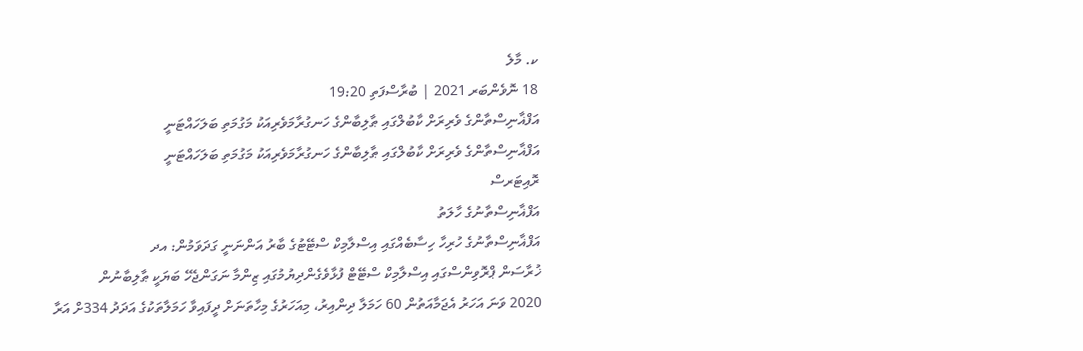ކ. މާލެ
18 ނޮވެންބަރ 2021 | ބުރާސްފަތި 19:20
އަފްޣާނިސްތާންގެ ވެރިރަށް ކާބުލްގައި ޠާލިބާންގެ ހަނގުރާމަވެރިއަކު މަގުމަތި ބަލަހައްޓަނީ
އަފްޣާނިސްތާންގެ ވެރިރަށް ކާބުލްގައި ޠާލިބާންގެ ހަނގުރާމަވެރިއަކު މަގުމަތި ބަލަހައްޓަނީ
ރޮއިޓަރސް
އަފްޣާނިސްތާނުގެ ހާލަތު
އަފްޣާނިސްތާނުގެ ހުރިހާ ހިސާބެއްގައި އިސްލާމިކް ސްޓޭޓުގެ ބާރު އަންނަނީ ގަދަވަމުން: އދ
ޚުރާސަން ޕްރޮވިންސްގައި އިސްލާމިކް ސްޓޭޓް ފުޅާވެގެންދިޔުމުގައި ޒިންމާ ނަގަންޖެހޭ ބަޔަކީ ޠާލިބާނުން
2020 ވަނަ އަހަރު އެޖަމާއަތުން 60 ހަމަލާ ދިންއިރު، މިއަހަރުގެ މިހާތަނަށް ދީފައިވާ ހަމަލާތަކުގެ އަދަދު 334ށް އަރާ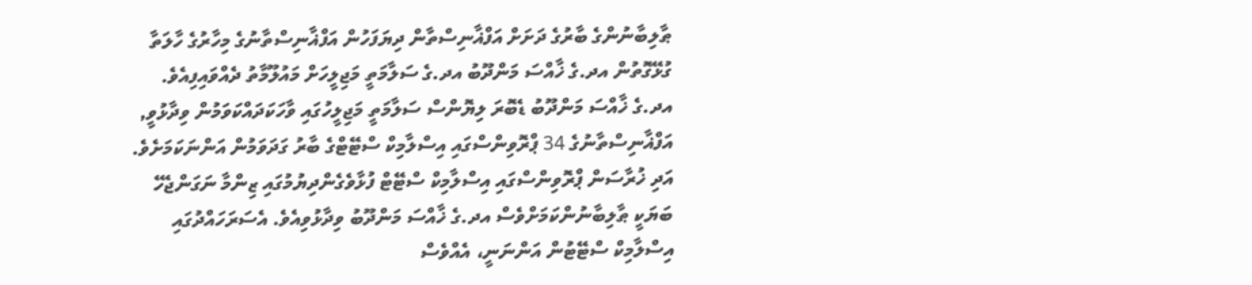ޠާލިބާނުންގެ ބާރުގެ ދަށަށް އަފްޣާނިސްތާން ދިޔަފަހުން އަފްޣާނިސްތާނުގެ މިހާރުގެ ހާލަތާ ގުޅޭގޮތުން އދ.ގެ ޚާއްސަ މަންދޫބު އދ.ގެ ސަލާމަތީ މަޖިލީހަށް މައުލޫމާތު ދެއްވައިފިއެވެ.
އދ.ގެ ޚާއްސަ މަންދޫބު ޑެބޮރަ ލިޔޮންސް ސަލާމަތީ މަޖިލީހުގައި ވާހަކަދައްކަވަމުން ވިދާޅުވީ, އަފްޣާނިސްތާނުގެ 34 ޕްރޮވިންސްގައި އިސްލާމިކް ސްޓޭޓްގެ ބާރު ގަދަވަމުން އަންނަކަމަށެވެ. އަދި ޚުރާސަން ޕްރޮވިންސްގައި އިސްލާމިކް ސްޓޭޓް ފުޅާވެގެންދިޔުމުގައި ޒިންމާ ނަގަންޖެހޭ ބަޔަކީ ޠާލިބާނުންކަމަށްވެސް އދ.ގެ ޚާއްސަ މަންދޫބު ވިދާޅުވިއެވެ. އެސަރަހައްދުގައި އިސްލާމިކް ސްޓޭޓުން އަންނަނީ، އެއްވެސް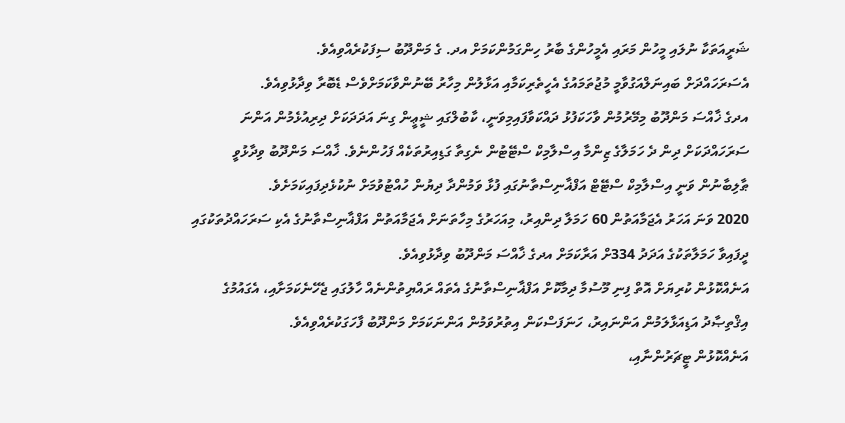ޝަރީއަތަކާ ނުލައި މީހުން މަރައި އެމީހުންގެ ބާރު ހިންގަމުންކަމަށް އދ. ގެ މަންދޫބު ސިފަކުރެއްވިއެވެ.
އެސަރަހައްދަށް ބައިނަލްއަގުވާމީ މުޖުތަމައުގެ އެހީތެރިކަމާއި އަޅާލުން މިހާރު ބޭނުންވާކަމަށްވެސް ޑެބޮރާ ވިދާޅުވިއެވެ.
އދގެ ޚާއްސަ މަންދޫބު މިމޭރުމުން ވާހަކަފުޅު ދައްކަވާފައިމިވަނީ، ކާބުލްގައި ޝީޢީން ގިނަ އަދަދަކަށް ދިރިއުޅެމުން އަންނަ ސަރަހައްދަކަށް ދިން ދެ ހަމަލާގެ ޒިންމާ އިސްލާމިކް ސްޓޭޓުން ނެގިތާ ގަޑިއިރުތަކެއް ފަހުންނެވެ. ޚާއްސަ މަންދޫބު ވިދާޅުވީ ޠާލިބާނުން ވަނީ އިސްލާމިކް ސްޓޭޓް އަފްޣާނިސްތާނުގައި ފުޅާ ވަމުންދާ ދިޔުން ހުއްޓުވުމަށް ނުކުޅެދިފައިކަމަށެވެ.
2020 ވަނަ އަހަރު އެޖަމާއަތުން 60 ހަމަލާ ދިންއިރު، މިއަހަރުގެ މިހާތަނަށް އެޖަމާއަތުން އަފްޣާނިސްތާނުގެ އެކި ސަރަހައްދުތަކުގައި ދީފައިވާ ހަމަލާތަކުގެ އަދަދު 334ށް އަރާކަމަށް އދގެ ޚާއްސަ މަންދޫބު ވިދާޅުވިއެވެ.
އަނެއްކޮޅުން ކުރިޔަށް އޮތް ފިނި މޫސުމާ ދިމާކޮށް އަފްޣާނިސްތާނުގެ އެތައް ރައްޔިތުންނެއް ހާލުގައި ޖެހޭނެކަމަށާއި، އެގައުމުގެ އިޤްތިޞާދު އަޑިއަޅާލަމުން އަންނައިރު، ހަނަފަސްކަން އިތުރުވަމުން އަންނަކަމަށް މަންދޫބު ފާހަގަކުރެއްވިއެވެ.
އަނެއްކޮޅުން ޓީޗަރުންނާއި،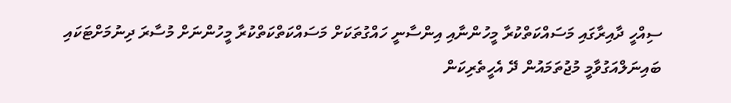ސިއްހީ ދާއިރާގައި މަސައްކަތްކުރާ މީހުންނާއި އިންސާނީ ހައްގުތަކަށް މަސައްކަތްކަތްކުރާ މީހުންނަށް މުސާރަ ދިނުމަށްޓަކައި ބައިނަލްއަގުވާމީ މުޖުތަމައުން ދޭ އެހީތެރިކަން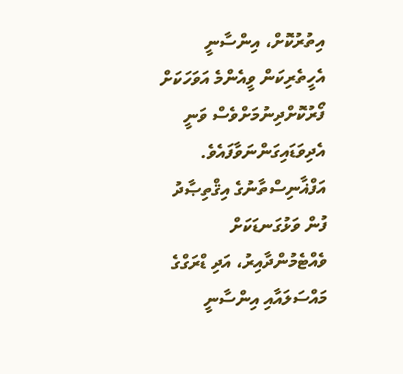އިތުރުކޮށް، އިންސާނީ އެހީތެރިކަން ވީއެންމެ އަވަހަކަށް ފޯރުކޮށްދިނުމަށްވެސް ވަނީ އެދިވަޑައިގަންނަވާފައެވެ.
އަފްޣާނިސްތާނުގެ އިޤްތިޞާދު ފުން ވަޅުގަނޑަކަށް ވެއްޓެމުންދާއިރު، އަދި ޑްރަގްގެ މައްސަލައާއި އިންސާނީ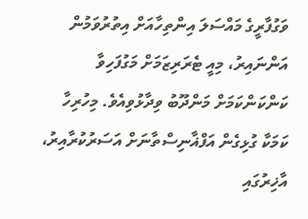ވަގުފާރީގެ މައްސަލަ އިންތިހާއަށް އިތުރުވަމުން އަންނައިރު، މިއީ ޓެރަރިޒަމަށް މަގުފަހިވާ ކަންކަންކަމަށް މަންދޫބު ވިދާޅުވިއެވެ. މިހުރިހާ ކަމަކާ ގުޅިގެން އަފްޣާނިސްތާނަށް އަސަރުކުރާއިރު، އާޚިރުގައި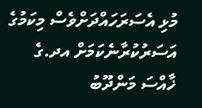މުޅި އެސަރަހައްދަށްވެސް މިކަމުގެ އަސަރުކުރާނެކަމަށް އދ.ގެ ޚާއްސަ މަންދޫބު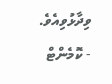ވިދާޅުވިއެވެ.
- ކޮމެންޓް